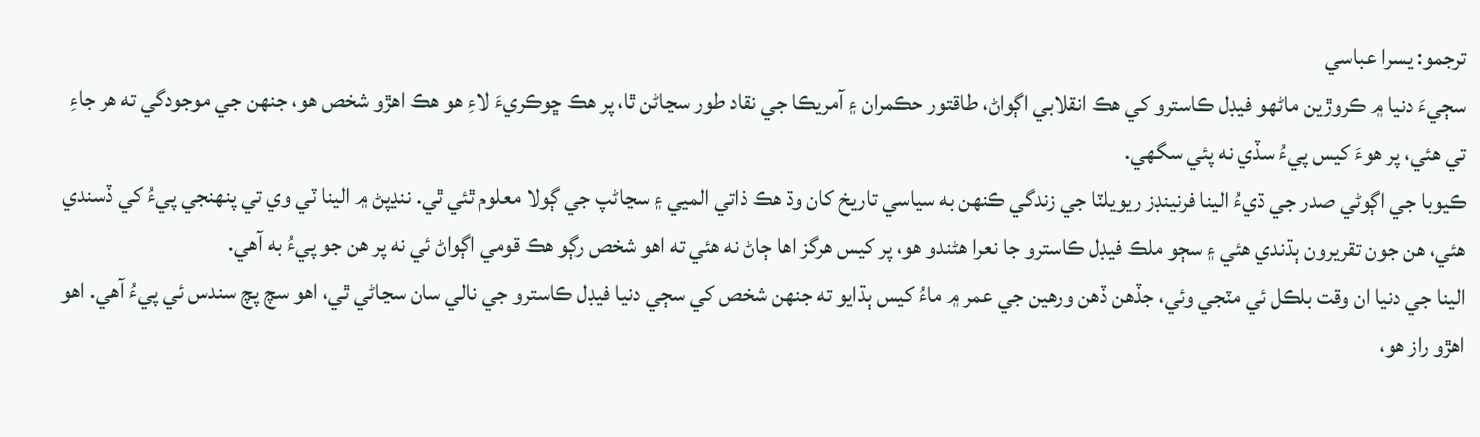ترجمو: يسرا عباسي
سڄيءَ دنيا ۾ ڪروڙين ماڻهو فيڊل ڪاسترو کي هڪ انقلابي اڳواڻ، طاقتور حڪمران ۽ آمريڪا جي نقاد طور سڃاڻن ٿا، پر هڪ ڇوڪريءَ لاءِ هو هڪ اهڙو شخص هو، جنھن جي موجودگي ته هر جاءِ تي هئي، پر هوءَ کيس پيءُ سڏي نه پئي سگهي.
ڪيوبا جي اڳوڻي صدر جي ڌيءُ الينا فرنينڊز ريويلٽا جي زندگي ڪنھن به سياسي تاريخ کان وڌ هڪ ذاتي الميي ۽ سڃاڻپ جي ڳولا معلوم ٿئي ٿي. ننڍپڻ ۾ الينا ٽي وي تي پنھنجي پيءُ کي ڏسندي هئي، هن جون تقريرون ٻڌندي هئي ۽ سڄو ملڪ فيڊل ڪاسترو جا نعرا هڻندو هو، پر کيس هرگز اها ڄاڻ نه هئي ته اهو شخص رڳو هڪ قومي اڳواڻ ئي نه پر هن جو پيءُ به آهي.
الينا جي دنيا ان وقت بلڪل ئي مٽجي وئي، جڏهن ڏهن ورهين جي عمر ۾ ماءُ کيس ٻڌايو ته جنھن شخص کي سڄي دنيا فيڊل ڪاسترو جي نالي سان سڃاڻي ٿي، اهو سچ پچ سندس ئي پيءُ آهي. اهو اهڙو راز هو،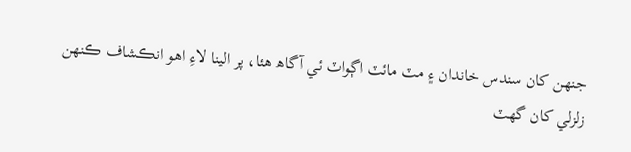جنھن کان سندس خاندان ۽ مٽ مائٽ اڳواٽ ئي آگاھ هئا، پر الينا لاءِ اهو انڪشاف ڪنھن زلزلي کان گهٽ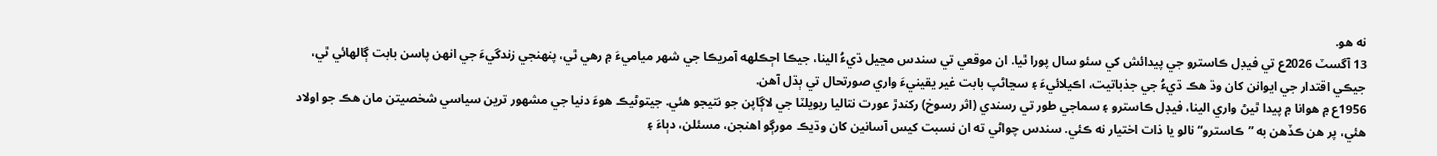نه هو.
13 آگسٽ 2026ع تي فيڊل ڪاسترو جي پيدائش کي سئو سال پورا ٿيا. ان موقعي تي سندس مڃيل ڌيءُ الينا، جيڪا اڄڪلهه آمريڪا جي شھر مياميءَ ۾ رهي ٿي، پنھنجي زندگيءَ جي انهن پاسن بابت ڳالهائي ٿي، جيڪي اقتدار جي ايوانن کان وڌ هڪ ڌيءُ جي جذباتيت، اڪيلائيءَ ۽ سڃاڻپ بابت غير يقينيءَ واري صورتحال تي ٻڌل آهن.
1956ع ۾ هوانا ۾ پيدا ٿيڻ واري الينا، فيڊل ڪاسترو ۽ سماجي طور تي رسندي (اثر رسوخ) رکندڙ عورت نتاليا ريويلٽا جي لاڳاپن جو نتيجو هئي. جيتوڻيڪ هوءَ دنيا جي مشھور ترين سياسي شخصيتن مان هڪ جو اولاد هئي، پر هن ڪڏهن به ”ڪاسترو“ نالو يا ذات اختيار نه ڪئي. سندس چواڻي ته ان نسبت کيس آسانين کان وڌيڪ مورڳو اهنجن، مسئلن، دٻاءَ ۽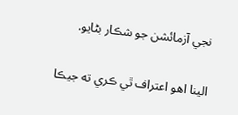نجي آزمائشن جو شڪار بڻايو.

الينا اهو اعتراف ٿي ڪري ته جيڪا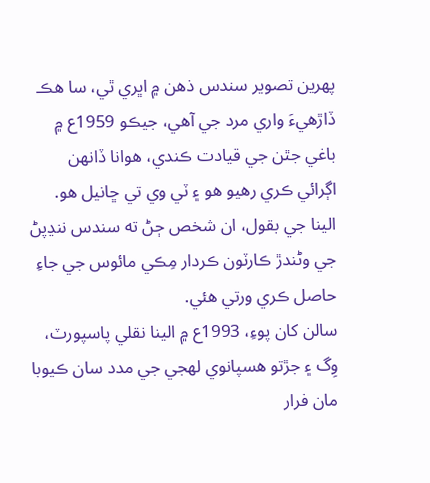پھرين تصوير سندس ذهن ۾ اڀري ٿي، سا هڪ ڏاڙهيءَ واري مرد جي آهي، جيڪو 1959ع ۾ باغي جٿن جي قيادت ڪندي، هوانا ڏانھن اڳرائي ڪري رهيو هو ۽ ٽي وي تي ڇانيل هو. الينا جي بقول، ان شخص ڄڻ ته سندس ننڍپڻ جي وڻندڙ ڪارٽون ڪردار مِڪي مائوس جي جاءِ حاصل ڪري ورتي هئي.
سالن کان پوءِ، 1993ع ۾ الينا نقلي پاسپورٽ، وِگ ۽ جڙتو هسپانوي لھجي جي مدد سان ڪيوبا مان فرار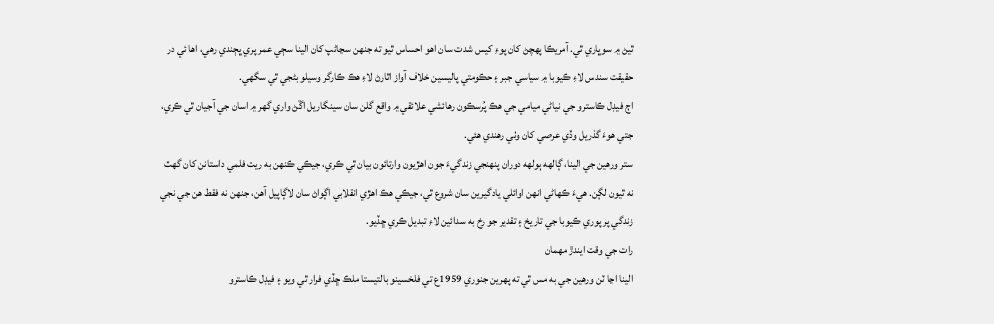ٿيڻ ۾ سوڀاري ٿي. آمريڪا پھچڻ کان پوءِ کيس شدت سان اهو احساس ٿيو ته جنھن سڃاڻپ کان الينا سڄي عمر پري ڀڄندي رهي، اها ئي در حقيقت سندس لاءِ ڪيوبا ۾ سياسي جبر ۽ حڪومتي پاليسين خلاف آواز اٿارڻ لاءِ هڪ ڪارگر وسيلو بڻجي ٿي سگهي.
اڄ فيڊل ڪاسترو جي نياڻي ميامي جي هڪ پُرسڪون رهائشي علائقي ۾ واقع گلن سان سينگاريل اڱڻ واري گهر ۾ اسان جي آجيان ٿي ڪري، جتي ھوءَ گذريل وڏي عرصي کان وٺي رھندي ھئي.
ستر ورهين جي الينا، ڳالهه ٻولهه دوران پنھنجي زندگيءَ جون اهڙيون وارتائون بيان ٿي ڪري، جيڪي ڪنھن به ريت فلمي داستانن کان گهٽ نه ٿيون لڳن. هيءَ ڪھاڻي انھن اوائلي يادگيرين سان شروع ٿي، جيڪي هڪ اهڙي انقلابي اڳواڻ سان لاڳاپيل آهن، جنھن نه فقط هن جي نجي زندگي پر پوري ڪيوبا جي تاريخ ۽ تقدير جو رخ به سدائين لاءِ تبديل ڪري ڇڏيو.
رات جي وقت ايندڙ مھمان
الينا اڃا ٽن ورهين جي به مس ٿي ته پھرين جنوري 1959ع تي فلخسينو بالتيستا ملڪ ڇڏي فرار ٿي ويو ۽ فيڊل ڪاسترو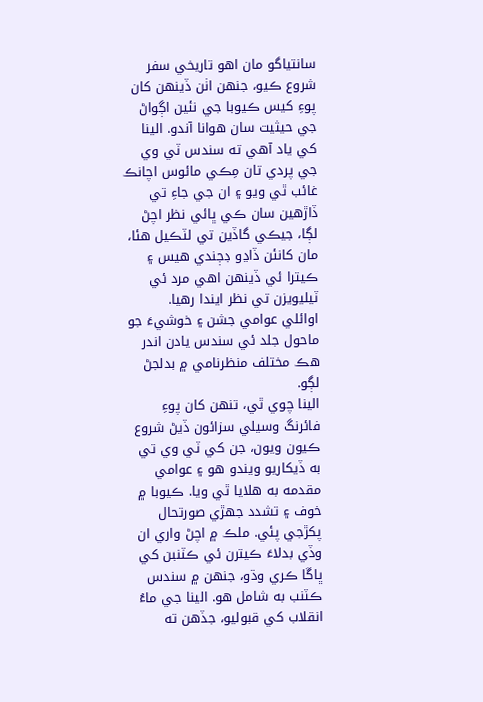سانتياگو مان اهو تاريخي سفر شروع ڪيو، جنھن اٺن ڏينھن کان پوءِ کيس ڪيوبا جي نئين اڳواڻ جي حيثيت سان هوانا آندو. الينا کي ياد آهي ته سندس ٽي وي جي پردي تان مِڪي مائوس اچانڪ غائب ٿي ويو ۽ ان جي جاءِ تي ڏاڙهين سان ڪي ڀائي نظر اچڻ لڳا، جيڪي گاڏين تي لٽڪيل هئا، مان کانئن ڏاڍو ڊڄندي هيس ۽ ڪيترا ئي ڏينھن اهي مرد ئي ٽيليويزن تي نظر ايندا رهيا.
اوائلي عوامي جشن ۽ خوشيءَ جو ماحول جلد ئي سندس يادن اندر هڪ مختلف منظرنامي ۾ بدلجڻ لڳو.
الينا چوي ٿي، تنھن کان پوءِ فائرنگ وسيلي سزائون ڏيڻ شروع ڪيون ويون، جن کي ٽي وي تي به ڏيکاريو ويندو هو ۽ عوامي مقدمه به هلايا ٿي ويا. ڪيوبا ۾ خوف ۽ تشدد جھڙي صورتحال پکڙجي پئي. ملڪ ۾ اچڻ واري ان وڏي بدلاءَ ڪيترن ئي ڪٽنبن کي ڀاڱا ڪري وڌو، جنھن ۾ سندس ڪٽنب به شامل هو. الينا جي ماءُ انقلاب کي قبوليو، جڏهن ته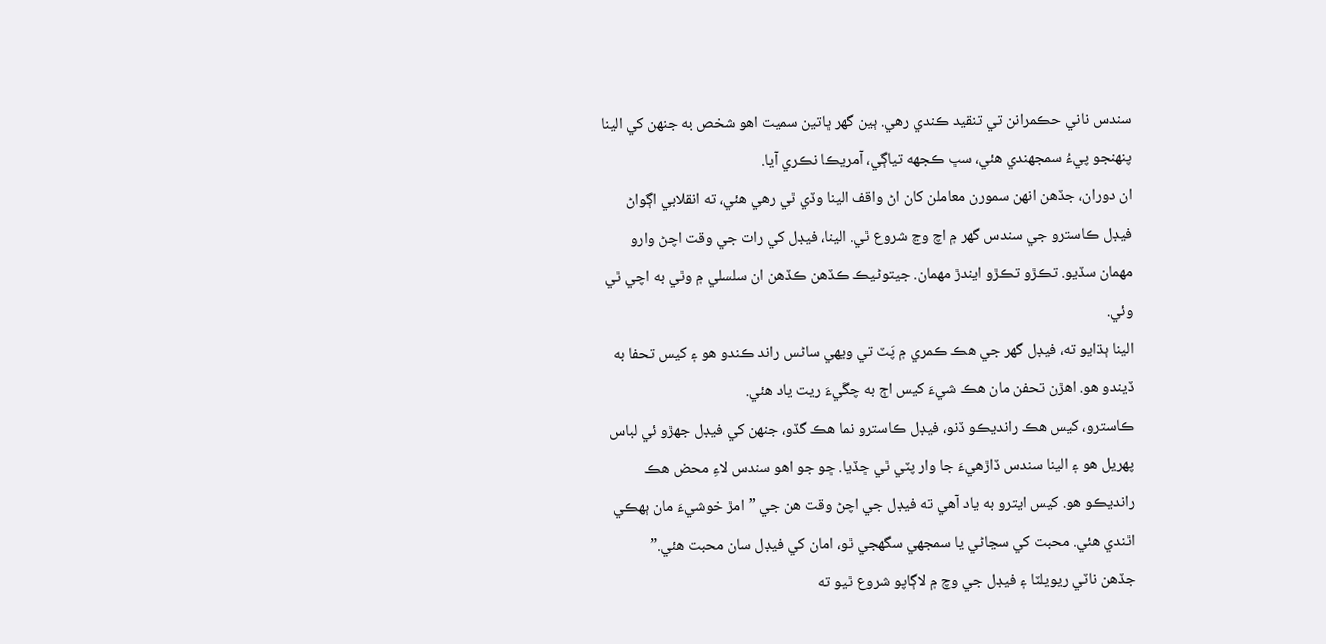سندس ناني حڪمرانن تي تنقيد ڪندي رهي. ٻين گهر ڀاتين سميت اهو شخص به جنھن کي الينا پنھنجو پيءُ سمجهندي هئي، سڀ ڪجهه تياڳي، آمريڪا نڪري آيا.
ان دوران، جڏهن انھن سمورن معاملن کان اڻ واقف الينا وڏي ٿي رهي هئي، ته انقلابي اڳواڻ فيڊل ڪاسترو جي سندس گهر ۾ اچ وڃ شروع ٿي. الينا، فيڊل کي رات جي وقت اچڻ وارو مھمان سڏيو. تڪڙو تڪڙو ايندڙ مھمان. جيتوڻيڪ ڪڏهن ڪڏهن ان سلسلي ۾ وٿي به اچي ٿي وئي.
الينا ٻڌايو ته، فيڊل گهر جي هڪ ڪمري ۾ پَٽ تي ويھي ساڻس راند ڪندو هو ۽ کيس تحفا به ڏيندو هو. اهڙن تحفن مان هڪ شيءَ کيس اڄ به چڱيءَ ريت ياد هئي.
ڪاسترو، کيس هڪ رانديڪو ڏنو، فيڊل ڪاسترو نما هڪ گڏو، جنھن کي فيڊل جھڙو ئي لباس پھريل هو ۽ الينا سندس ڏاڙهيءَ جا وار پٽي ٿي ڇڏيا. ڇو جو اهو سندس لاءِ محض هڪ رانديڪو هو. کيس ايترو به ياد آهي ته فيڊل جي اچڻ وقت هن جي ”امڙ خوشيءَ مان ٻھڪي اٿندي هئي. محبت کي سڃاڻي يا سمجهي سگهجي ٿو، امان کي فيڊل سان محبت هئي.”
جڏهن ناٽي ريويلٽا ۽ فيڊل جي وچ ۾ لاڳاپو شروع ٿيو ته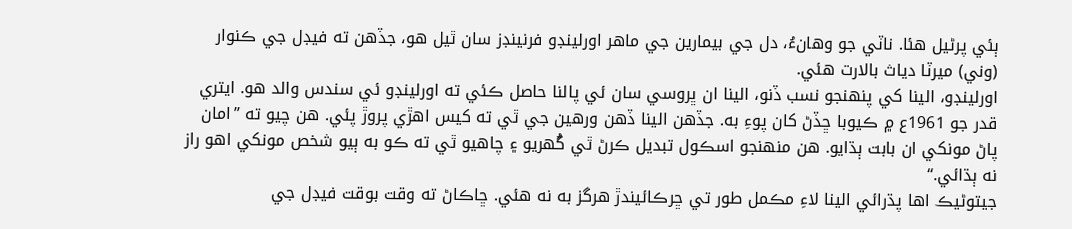ٻئي پرڻيل هئا. ناٽي جو وھانءُ، دل جي بيمارين جي ماهر اورلينڊو فرنينڊز سان ٿيل هو، جڏهن ته فيڊل جي ڪنوار (وني) ميرٽا دياث بالارت هئي.
اورلينڊو، الينا کي پنھنجو نسب ڏنو، الينا ان ڀروسي سان ئي پالنا حاصل ڪئي ته اورلينڊو ئي سندس والد هو. ايتري قدر جو 1961ع ۾ ڪيوبا ڇڏڻ کان پوءِ به. جڏهن الينا ڏهن ورهين جي ٿي ته کيس اهڙي پروڙ پئي. هن چيو ته ”امان پاڻ مونکي ان بابت ٻڌايو. هن منھنجو اسڪول تبديل ڪرڻ ٿي گُهريو ۽ چاهيو ٿي ته ڪو به ٻيو شخص مونکي اهو راز نه ٻڌائي.“
جيتوڻيڪ اها پڌرائي الينا لاءِ مڪمل طور تي ڇرڪائيندڙ هرگز به نه هئي. ڇاڪاڻ ته وقت بوقت فيڊل جي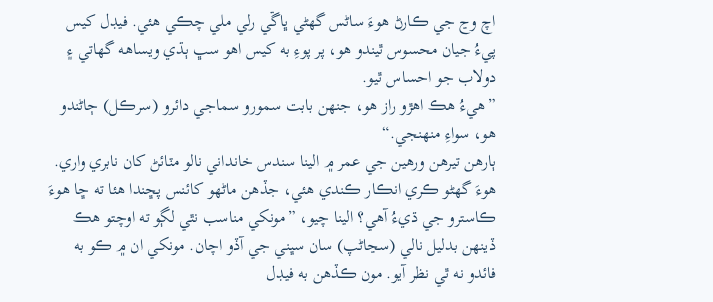اچ وڃ جي ڪارڻ هوءَ ساڻس گهڻي ڀاڱي رلي ملي چڪي هئي. فيڊل کيس پيءُ جيان محسوس ٿيندو هو، پر پوءِ به کيس اهو سڀ ٻڌي ويساهه گهاتي ۽ دولاب جو احساس ٿيو.
”هيءُ هڪ اهڙو راز هو، جنھن بابت سمورو سماجي دائرو (سرڪل) ڄاڻندو هو، سواءِ منھنجي.“
ٻارھن تيرهن ورهين جي عمر ۾ الينا سندس خانداني نالو مٽائڻ کان نابري واري.
هوءَ گهڻو ڪري انڪار ڪندي هئي، جڏهن ماڻهو کائنس پڇندا هئا ته ڇا هوءَ ڪاسترو جي ڌيءُ آهي؟ الينا چيو، ”مونکي مناسب نٿي لڳو ته اوچتو هڪ ڏينھن بدليل نالي (سڃاڻپ) سان سڀني جي آڏو اچان. مونکي ان ۾ ڪو به فائدو نه ٿي نظر آيو. مون ڪڏهن به فيڊل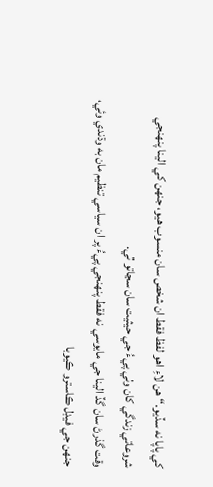کي پاپا نه سڏيو.“ هن لاءِ اهو لفظ فقط ان شخص سان منسوب هيو، جنھن کي الينا پنھنجي شروعاتي زندگي کان وٺي پيءُ جي حيثيت سان سڃاتو ٿي.
وقت گذرڻ سان گڏ الينا جي مايوسي نه فقط پنھنجي پيءُ پر ان سياسي تنظيم مان به وڌندي وئي، جنھن جي فيڊل ڪاسترو ڪيوبا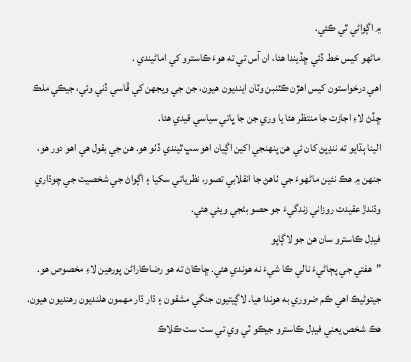۾ اڳواڻي ٿي ڪئي.
ماڻهو کيس خط ڏئي ڇڏيندا هئا، ان آس تي ته هوءَ ڪاسترو کي اماڻيندي .
اهي درخواستون کيس اهڙن ڪٽنبن وٽان اينديون هيون، جن جي ويجهن کي ڦاسي ڏني وئي، جيڪي ملڪ ڇڏڻ لاءِ اجازت جا منتظر هئا يا وري جن جا ڀاتي سياسي قيدي هئا.
الينا ٻڌايو ته ننڍپڻ کان ئي هن پنھنجي اکين اڳيان اهو سڀ ٿيندي ڏٺو هو. هن جي بقول هي اهو دور هو، جنھن ۾ هڪ نئين ماڻهوءَ جي ٺاهڻ جا انقلابي تصور، نظرياتي سکيا ۽ اڳواڻ جي شخصيت جي چوڌاري وڌندڙ عقيدت روزاني زندگيءَ جو حصو بڻجي ويئي هئي.
فيڊل ڪاسترو سان هن جو لاڳاپو
”هفتي جي پڄاڻيءَ نالي ڪا شيءَ نه هوندي هئي. ڇاڪاڻ ته هو رضاڪاراڻن پورهين لاءِ مخصوص هو. جيتوڻيڪ اهي ڪم ضروري به هوندا هيا. لاڳيتيون جنگي مشقون ۽ ڌار ڌار مھمون هلنديون رهنديون هيون. هڪ شخص يعني فيڊل ڪاسترو جيڪو ٽي وي تي ست ست ڪلاڪ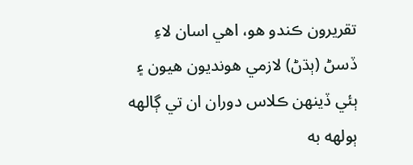تقريرون ڪندو هو، اهي اسان لاءِ ڏسڻ (ٻڌڻ) لازمي هونديون هيون ۽ ٻئي ڏينھن ڪلاس دوران ان تي ڳالهه ٻولهه به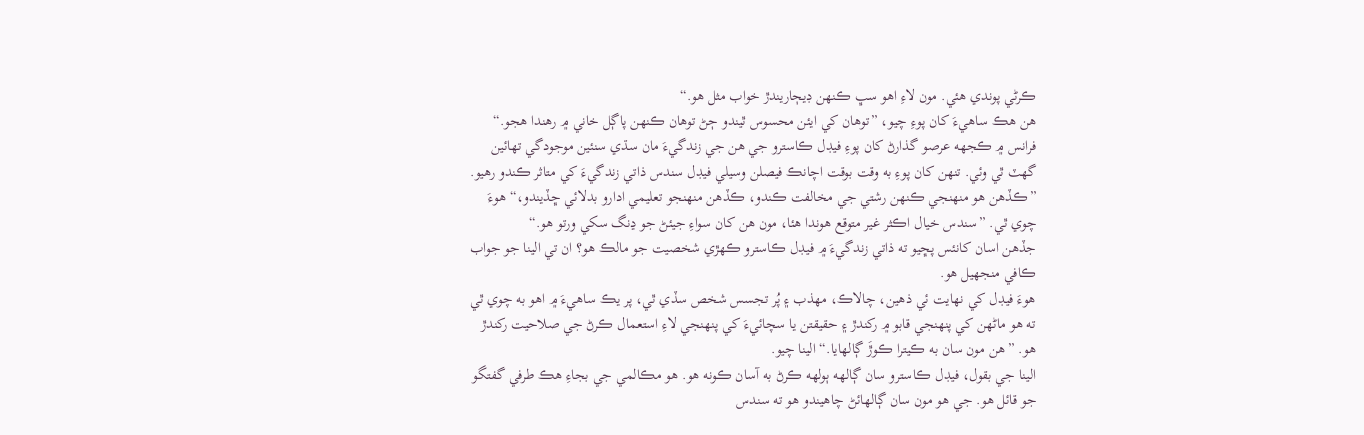ڪرڻي پوندي هئي. مون لاءِ اهو سڀ ڪنھن ڊيڄاريندڙ خواب مثل هو.“
هن هڪ ساهيءَ کان پوءِ چيو، ”توهان کي ايئن محسوس ٿيندو ڄڻ توهان ڪنھن پاڳل خاني ۾ رهندا هجو.“
فرانس ۾ ڪجهه عرصو گذارڻ کان پوءِ فيڊل ڪاسترو جي هن جي زندگيءَ مان سڌي سنئين موجودگي تھائين گهٽ ٿي وئي. تنھن کان پوءِ به وقت بوقت اچانڪ فيصلن وسيلي فيڊل سندس ذاتي زندگيءَ کي متاثر ڪندو رهيو.
”ڪڏهن هو منھنجي ڪنھن رشتي جي مخالفت ڪندو، ڪڏهن منھنجو تعليمي ادارو بدلائي ڇڏيندو،“ هوءَ چوي ٿي. ”سندس خيال اڪثر غير متوقع هوندا هئا، مون هن کان سواءِ جيئڻ جو ڍنگ سکي ورتو هو.“
جڏهن اسان کانئس پڇيو ته ذاتي زندگيءَ ۾ فيڊل ڪاسترو ڪھڙي شخصيت جو مالڪ هو؟ ان تي الينا جو جواب ڪافي منجهيل هو.
هوءَ فيڊل کي نھايت ئي ذهين، چالاڪ، مھذب ۽ پُر تجسس شخص سڏي ٿي، پر يڪ ساهيءَ ۾ اهو به چوي ٿي ته هو ماڻهن کي پنھنجي قابو ۾ رکندڙ ۽ حقيقتن يا سچائيءَ کي پنھنجي لاءِ استعمال ڪرڻ جي صلاحيت رکندڙ هو. ”هن مون سان به ڪيترا ڪوڙَ ڳالهايا.“ الينا چيو.
الينا جي بقول، فيڊل ڪاسترو سان ڳالهه ٻولهه ڪرڻ به آسان ڪونه هو. هو مڪالمي جي بجاءِ هڪ طرفي گفتگو جو قائل هو. جي هو مون سان ڳالهائڻ چاهيندو هو ته سندس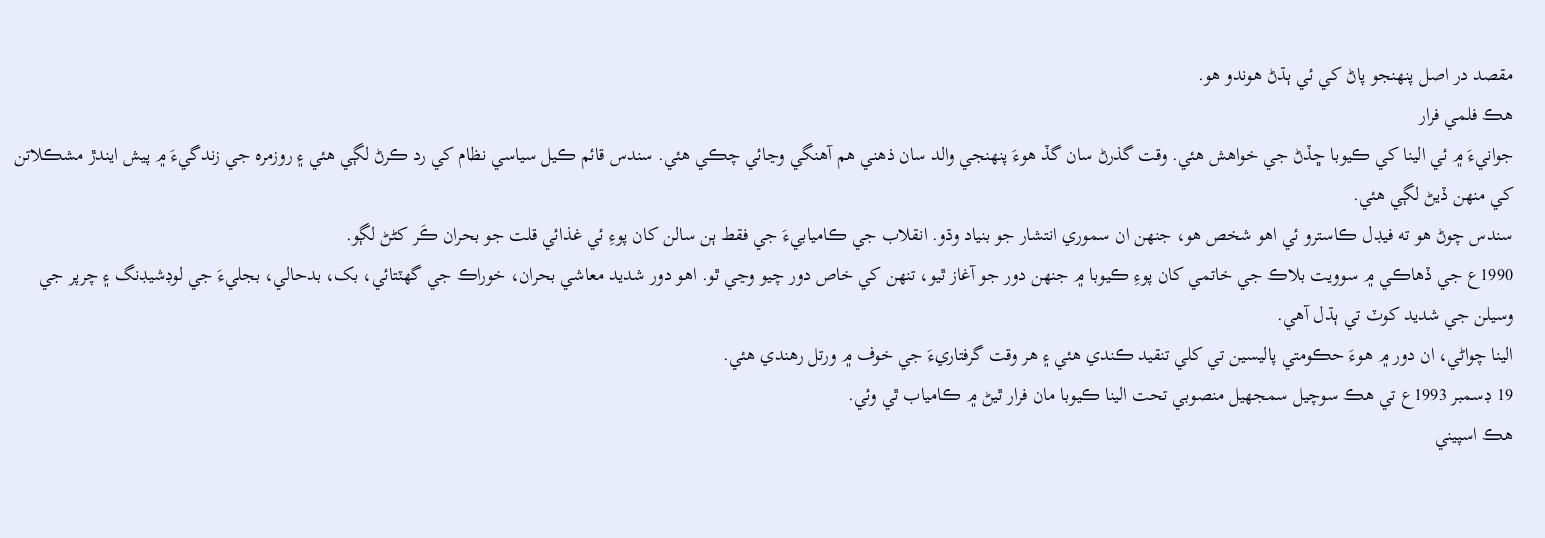مقصد در اصل پنھنجو پاڻ کي ئي ٻڌڻ هوندو هو.
هڪ فلمي فرار
جوانيءَ ۾ ئي الينا کي ڪيوبا ڇڏڻ جي خواهش هئي. وقت گذرڻ سان گڏ هوءَ پنھنجي والد سان ذهني هم آهنگي وڃائي چڪي هئي. سندس قائم ڪيل سياسي نظام کي رد ڪرڻ لڳي هئي ۽ روزمره جي زندگيءَ ۾ پيش ايندڙ مشڪلاتن کي منھن ڏيڻ لڳي هئي.
سندس چوڻ هو ته فيڊل ڪاسترو ئي اهو شخص هو، جنھن ان سموري انتشار جو بنياد وڌو. انقلاب جي ڪاميابيءَ جي فقط ٻن سالن کان پوءِ ئي غذائي قلت جو بحران ڪَر کڻڻ لڳو.
1990ع جي ڏهاڪي ۾ سوويت بلاڪ جي خاتمي کان پوءِ ڪيوبا ۾ جنھن دور جو آغاز ٿيو، تنھن کي خاص دور چيو وڃي ٿو. اهو دور شديد معاشي بحران، خوراڪ جي گهٽتائي، بک، بدحالي، بجليءَ جي لوڊشيڊنگ ۽ چرپر جي وسيلن جي شديد کوٽ تي ٻڌل آهي.
الينا چواڻي، ان دور ۾ هوءَ حڪومتي پاليسين تي کلي تنقيد ڪندي هئي ۽ هر وقت گرفتاريءَ جي خوف ۾ ورتل رهندي هئي.
19 ڊسمبر 1993ع تي هڪ سوچيل سمجهيل منصوبي تحت الينا ڪيوبا مان فرار ٿيڻ ۾ ڪامياب ٿي وئي.
هڪ اسپيني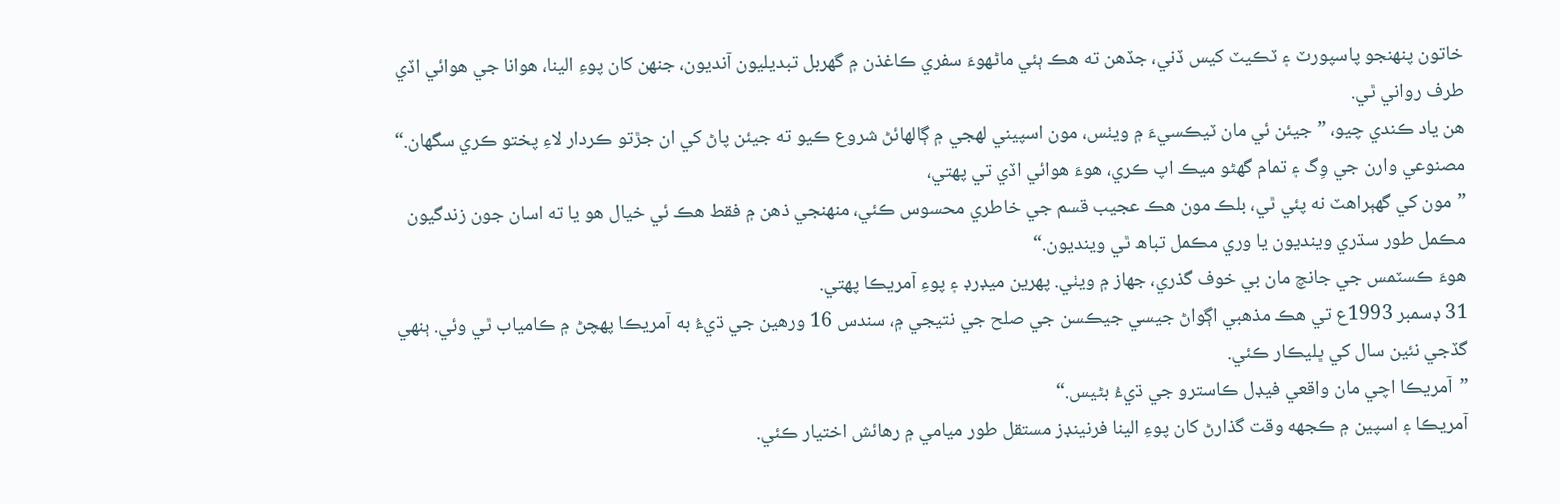خاتون پنھنجو پاسپورٽ ۽ ٽڪيٽ کيس ڏني، جڏهن ته هڪ ٻئي ماڻهوءَ سفري ڪاغذن ۾ گهربل تبديليون آنديون، جنھن کان پوءِ الينا، هوانا جي هوائي اڏي طرف رواني ٿي.
هن ياد ڪندي چيو، ”جيئن ئي مان ٽيڪسيءَ ۾ ويٺس، مون اسپيني لھجي ۾ ڳالهائڻ شروع ڪيو ته جيئن پاڻ کي ان جڙتو ڪردار لاءِ پختو ڪري سگهان.“ مصنوعي وارن جي وِگ ۽ تمام گهڻو ميڪ اپ ڪري، هوءَ هوائي اڏي تي پھتي،
”مون کي گهٻراهٽ نه پئي ٿي، بلڪ مون هڪ عجيب قسم جي خاطري محسوس ڪئي، منھنجي ذهن ۾ فقط هڪ ئي خيال هو يا ته اسان جون زندگيون مڪمل طور سڌري وينديون يا وري مڪمل تباھ ٿي وينديون.“
هوءَ ڪسٽمس جي جانچ مان بي خوف گذري، جھاز ۾ ويٺي. پھرين ميڊرڊ ۽ پوءِ آمريڪا پھتي.
31 ڊسمبر 1993ع تي هڪ مذهبي اڳواڻ جيسي جيڪسن جي صلح جي نتيجي ۾، سندس 16 ورهين جي ڌيءُ به آمريڪا پھچڻ ۾ ڪامياب ٿي وئي. ٻنهي گڏجي نئين سال کي ڀليڪار ڪئي.
”آمريڪا اچي مان واقعي فيڊل ڪاسترو جي ڌيءُ بڻيس.“
آمريڪا ۽ اسپين ۾ ڪجهه وقت گذارڻ کان پوءِ الينا فرنينڊز مستقل طور ميامي ۾ رهائش اختيار ڪئي.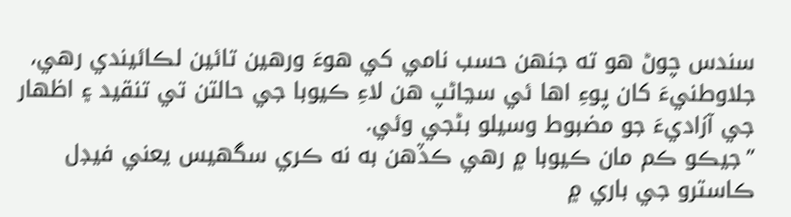سندس چوڻ هو ته جنھن حسب نامي کي هوءَ ورهين تائين لڪائيندي رهي، جلاوطنيءَ کان پوءِ اها ئي سڃاڻپ هن لاءِ ڪيوبا جي حالتن تي تنقيد ۽ اظھار جي آزاديءَ جو مضبوط وسيلو بڻجي وئي.
”جيڪو ڪم مان ڪيوبا ۾ رهي ڪڏهن به نه ڪري سگهيس يعني فيڊل ڪاسترو جي باري ۾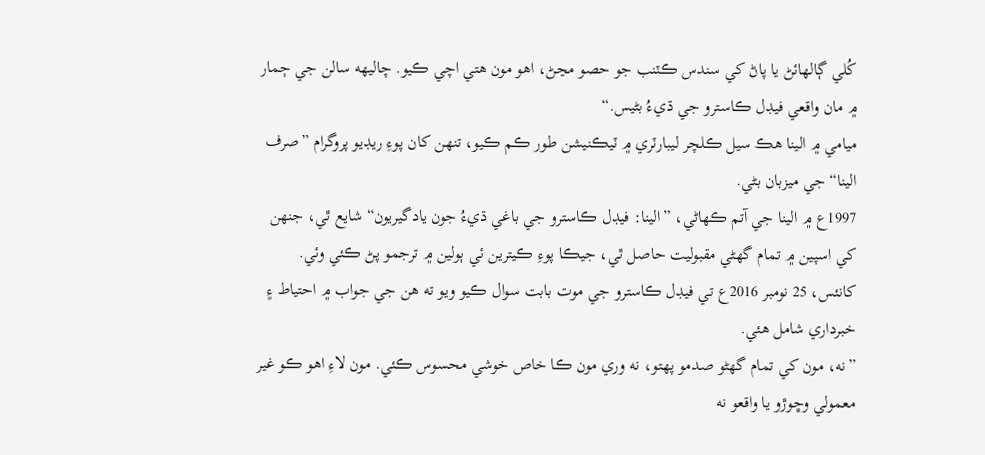کُلي ڳالهائڻ يا پاڻ کي سندس ڪٽنب جو حصو مڃڻ، اهو مون هتي اچي ڪيو. چاليھه سالن جي ڄمار ۾ مان واقعي فيڊل ڪاسترو جي ڌيءُ بڻيس.“
ميامي ۾ الينا هڪ سيل ڪلچر ليبارٽري ۾ ٽيڪنيشن طور ڪم ڪيو، تنھن کان پوءِ ريڊيو پروگرام ”صرف الينا“ جي ميزبان بڻي.
1997ع ۾ الينا جي آتم ڪھاڻي، ”الينا: فيڊل ڪاسترو جي باغي ڌيءُ جون يادگيريون“ شايع ٿي، جنھن کي اسپين ۾ تمام گهڻي مقبوليت حاصل ٿي، جيڪا پوءِ ڪيترين ئي ٻولين ۾ ترجمو پڻ ڪئي وئي.
کانئس، 25 نومبر 2016ع تي فيڊل ڪاسترو جي موت بابت سوال ڪيو ويو ته هن جي جواب ۾ احتياط ۽ خبرداري شامل هئي.
”نه، مون کي تمام گهڻو صدمو پهتو، نه وري مون ڪا خاص خوشي محسوس ڪئي. مون لاءِ اهو ڪو غير معمولي وڇوڙو يا واقعو نه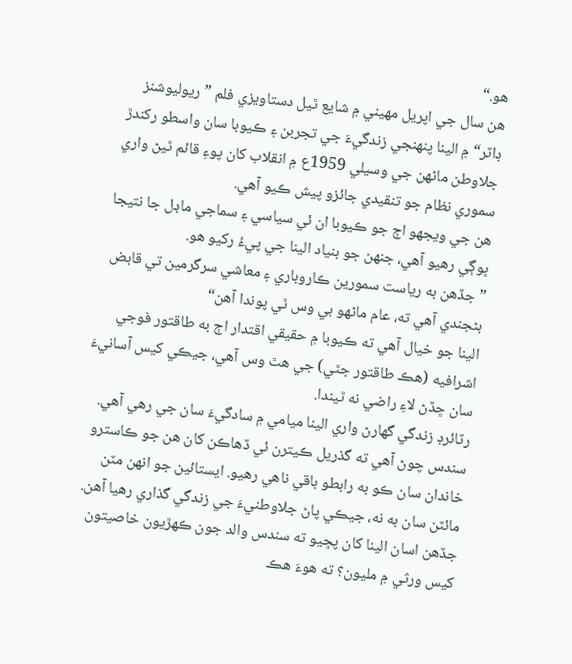هو.“
هن سال جي اپريل مھيني ۾ شايع ٿيل دستاويزي فلم ”ريوليوشنز ڊاٽر“ ۾ الينا پنھنجي زندگيءَ جي تجربن ۽ ڪيوبا سان واسطو رکندڙ جلاوطن ماڻهن جي وسيلي 1959ع ۾ انقلاب کان پوءِ قائم ٿيڻ واري سموري نظام جو تنقيدي جائزو پيش ڪيو آهي.
هن جي ويجهو اڄ جو ڪيوبا ان ئي سياسي ۽ سماجي ماڊل جا نتيجا ڀوڳي رهيو آهي، جنھن جو بنياد الينا جي پيءُ رکيو هو.
”جڏهن به رياست سمورين ڪاروباري ۽ معاشي سرگرمين تي قابض بڻجندي آهي ته، عام ماڻهو بي وس ٿي پوندا آهن“
الينا جو خيال آهي ته ڪيوبا ۾ حقيقي اقتدار اڄ به طاقتور فوجي اشرافيه (هڪ طاقتور جٿي) جي هٿ وس آهي، جيڪي کيس آسانيءَ سان ڇڏڻ لاءِ راضي نه ٿيندا.
رٽائرڊ زندگي گهارڻ واري الينا ميامي ۾ سادگيءَ سان جي رهي آهي. سندس چوڻ آهي ته گذريل ڪيترن ئي ڏهاڪن کان هن جو ڪاسترو خاندان سان ڪو به رابطو باقي ناهي رهيو. ايستائين جو انھن مٽن مائٽن سان به نه، جيڪي پاڻ جلاوطنيءَ جي زندگي گذاري رهيا آهن.
جڏهن اسان الينا کان پڇيو ته سندس والد جون ڪهڙيون خاصيتون کيس ورثي ۾ مليون؟ ته هوءَ هڪ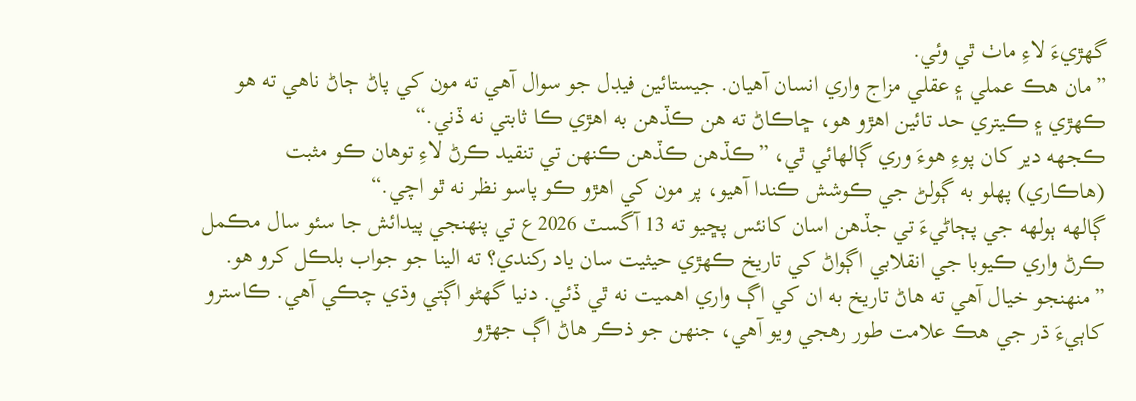گهڙيءَ لاءِ ماٺ ٿي وئي.
”مان هڪ عملي ۽ عقلي مزاج واري انسان آهيان. جيستائين فيڊل جو سوال آهي ته مون کي پاڻ ڄاڻ ناهي ته هو ڪھڙي ۽ ڪيتري حد تائين اهڙو هو، ڇاڪاڻ ته هن ڪڏهن به اهڙي ڪا ثابتي نه ڏني.“
ڪجهه دير کان پوءِ هوءَ وري ڳالهائي ٿي، ”ڪڏهن ڪڏهن ڪنھن تي تنقيد ڪرڻ لاءِ توهان ڪو مثبت (هاڪاري) پھلو به ڳولڻ جي ڪوشش ڪندا آهيو، پر مون کي اهڙو ڪو پاسو نظر نه ٿو اچي.“
ڳالهه ٻولهه جي پڄاڻيءَ تي جڏهن اسان کانئس پڇيو ته 13 آگسٽ 2026ع تي پنھنجي پيدائش جا سئو سال مڪمل ڪرڻ واري ڪيوبا جي انقلابي اڳواڻ کي تاريخ ڪھڙي حيثيت سان ياد رکندي؟ ته الينا جو جواب بلڪل کرو هو.
”منھنجو خيال آهي ته هاڻ تاريخ به ان کي اڳ واري اهميت نه ٿي ڏئي. دنيا گهڻو اڳتي وڌي چڪي آهي. ڪاسترو کاٻيءَ ڌر جي هڪ علامت طور رهجي ويو آهي، جنھن جو ذڪر هاڻ اڳ جھڙو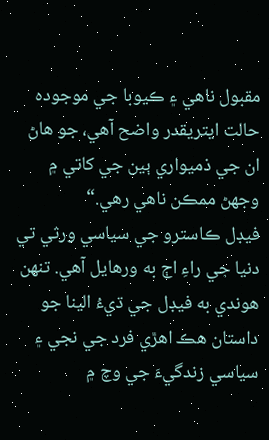مقبول ناهي ۽ ڪيوبا جي موجوده حالت ايتريقدر واضح آهي، جو هاڻ ان جي ذميواري ٻين جي کاتي ۾ وجهڻ ممڪن ناهي رهي.“
فيڊل ڪاسترو جي سياسي ورثي تي دنيا جي راءِ اڄ به ورهايل آهي. تنھن هوندي به فيڊل جي ڌيءُ الينا جو داستان هڪ اهڙي فرد جي نجي ۽ سياسي زندگيءَ جي وچ ۾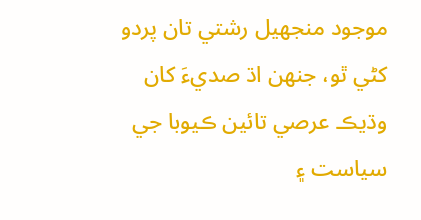موجود منجهيل رشتي تان پردو کڻي ٿو، جنھن اڌ صديءَ کان وڌيڪ عرصي تائين ڪيوبا جي سياست ۽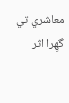معاشري تي گھِرا اثر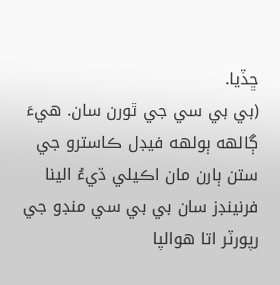ڇڏيا.
(بي بي سي جي ٿورن سان. هيءَ ڳالهه ٻولهه فيڊل ڪاسترو جي ستن ٻارن مان اڪيلي ڌيءُ الينا فرنينڊز سان بي بي سي منڊو جي رپورٽر اتا هوالپا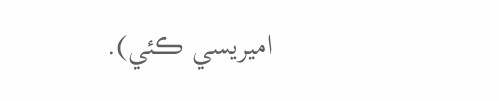اميريسي ڪئي).